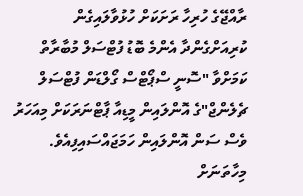ރާއްޖޭގެ ހުރިހާ ރަށަކަށް ހުޅުވާލައިގެން ކުރިއަށްގެންދާ އެންމެ ބޮޑު ފުޓްސަލް މުބާރާތް ކަމަށްވާ "ސޮނީ ސްޕޯޓްސް ގޯލްޑަން ފުޓްސަލް ޗެލެންޖް"ގެ އޮންލައިން މީޑިއާ ޕާޓްނަރަކަށް މިއަހަރު ވެސް ސަން އޮންލައިން ހަމަޖައްސައިފިއެވެ.
މިހާތަނަށް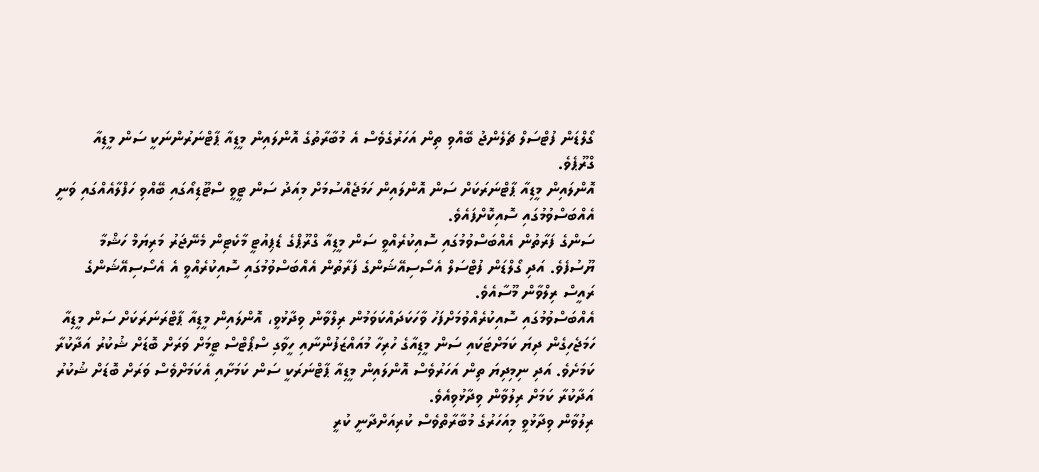ގޯލްޑަން ފުޓްސަލް ޗެލެންޖު ބޭއްވި ތިން އަހަރުގެވެސް އެ މުބާރާތުގެ އޮންލައިން މީޑިއާ ޕާޓްނަރުންނަކީ ސަން މީޑިއާ ގްރޫޕެވެ.
އޮންލައިން މީޑިއާ ޕާޓްނަރަކަށް ސަން އޮންލައިން ހަމަޖެއްސުމަށް މިއަދު ސަން ޓީވީ ސްޓޫޑިއޯގައި ބޭއްވި ހަފްލާއެއްގައި ވަނީ އެއްބަސްވުމުގައި ސޮއިކޮށްފައެވެ.
ސަންގެ ފަރާތުން އެއްބަސްވުމުގައި ސޮއިކުރެއްވީ ސަން މީޑިއާ ގްރޫޕްގެ ޑެޕިއުޓީ މާކެޓިން މެނޭޖަރު މަރިޔަމް ހަޝްމާ ޔޫސުފެވެ. އަދި ގޯލްޑަން ފުޓްސަލް އެސޯސިއޭޝަންގެ ފަރާތުން އެއްބަސްވުމުގައި ސޮއިކުރެއްވީ އެ އެސޯސިއޭޝަންގެ ރައީސް ރިލްވާން މޫސާއެވެ.
އެއްބަސްވުމުގައި ސޮއިކުރެއްވުމަށްފަހު ވާހަކަދައްކަވަމުން ރިލްވާން ވިދާޅުވީ، އޮންލައިން މީޑިއާ ޕާޓްރަނަރަކަށް ސަން މީޑިއާ ހަމަޖެހިގެން ދިޔަ ކަމަށްޓަކައި ސަން މީޑިއާގެ ހުރިހާ މުއައްޒަފުންނާއި ހީވާގި ސްޕޯޓްސް ޓީމަށް ވަރަށް ބޮޑަށް ޝުކުރު އަދާކުރާ ކަމަށެވެ. އަދި ނިމިދިޔަ ތިން އަހަރުވެސް އޮންލައިން މީޑިއާ ޕާޓްނަރަކީ ސަން ކަމަށާއި އެކަމަށްވެސް ވަރަށް ބޮޑަށް ޝުކުރު އަދާކުރާ ކަމަށް ރިލުވާން ވިދާޅުވިއެވެ.
ރިލުވާން ވިދާޅުވީ މިއަހަރުގެ މުބާރާތްވެސް ކުރިއަށްދާނީ ކުރީ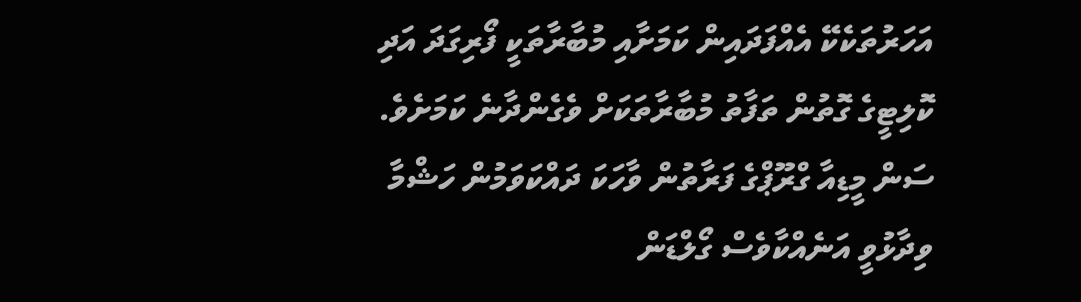އަހަރުތަކެކޭ އެއްފަދައިން ކަމަށާއި މުބާރާތަކީ ފޯރިގަދަ އަދި ކޮލިޓީގެ ގޮތުން ތަފާތު މުބާރާތަކަށް ވެގެންދާނެ ކަމަށެވެ.
ސަން މީޑިއާ ގްރޫޕްގެ ފަރާތުން ވާހަކަ ދައްކަވަމުން ހަޝްމާ ވިދާޅުވީ އަނެއްކާވެސް ގޯލްޑަން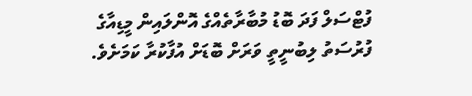ފުޓްސަލް ފަދަ ބޮޑު މުބާރާތެއްގެ އޮންލައިން މީޑިއާގެ ފުރުސަތު ލިބުނީތީ ވަރަށް ބޮޑަށް އުފާކުރާ ކަމަށެވެ.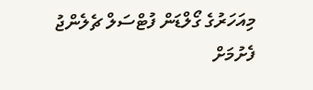މިއަހަރުގެ ގޯލްޑަން ފުޓްސަލް ޗެލެންޖު ފެށުމަށް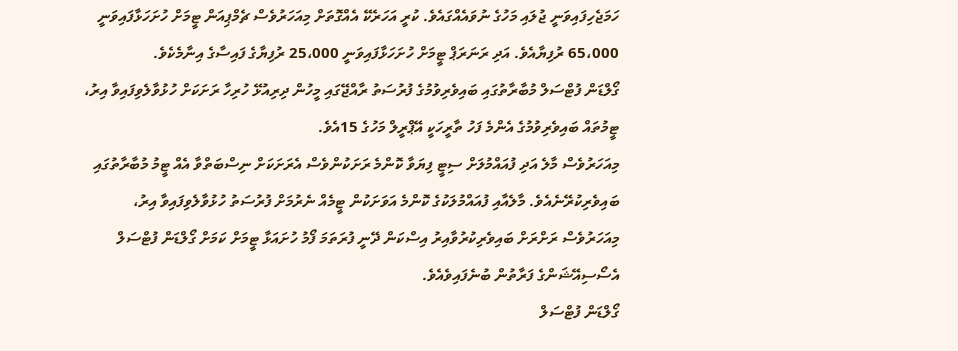ހަމަޖެހިފައިވަނީ ޖުލައި މަހުގެ ނުވައެއްގައެވެ. ކުރީ އަހަރެކޭ އެއްގޮތަށް މިއަހަރުވެސް ޗެމްޕިއަން ޓީމަށް ހުށަހަޅާފައިވަނީ 65،000 ރުފިޔާއެވެ. އަދި ރަނަރަޕް ޓީމަށް ހުށަހަޅާފައިވަނީ 25،000 ރުފިޔާގެ ފައިސާގެ އިނާމެކެވެ.
ގޯލްޑަން ފުޓްސަލް މުބާރާތުގައި ބައިވެރިވުމުގެ ފުރުސަތު ރާއްޖޭގައި މީހުން ދިރިއުޅޭ ހުރިހާ ރަށަކަށް ހުޅުވާލެވިފައިވާ އިރު، ޓީމުތައް ބައިވެރިވުމުގެ އެންމެ ފަހު ތާރީހަކީ އޭޕްރީލް މަހުގެ 15އެވެ.
މިއަހަރުވެސް މާލެ އަދި ފުއައްމުލަށް ސިޓީ ފިޔަވާ ކޮންމެ ރަށަކުންވެސް އެރަށަކަށް ނިސްބަތްވާ އެއް ޓީމު މުބާރާތުގައި ބައިވެރިކުރޭނެއެވެ. މާލެއާއި ފުއައްމުލަކުގެ ކޮންމެ އަވަށަކުން ޓީމެއް ނެރުމަށް ފުރުސަތު ހުޅުވާލެވިފައިވާ އިރު، މިއަހަރުވެސް ރަށްރަށް ބައިވެރިކުރުވާއިރު އިސްކަން ދޭނީ ފުރަތަމަ ފޯމު ހުށައަޅާ ޓީމަށް ކަމަށް ގޯލްޑަން ފުޓްސަލް އެސޯސިއޭޝަންގެ ފަރާތުން ބުނެފައިވެއެވެ.
ގޯލްޑަން ފުޓްސަލް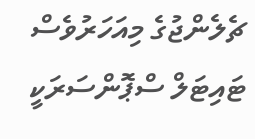ޗެލެންޖުގެ މިއަހަރުވެސް ޓައިޓަލް ސްޕޮންސަރަކީ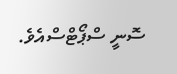ސޮނީ ސްޕޯޓްސްއެވެ.